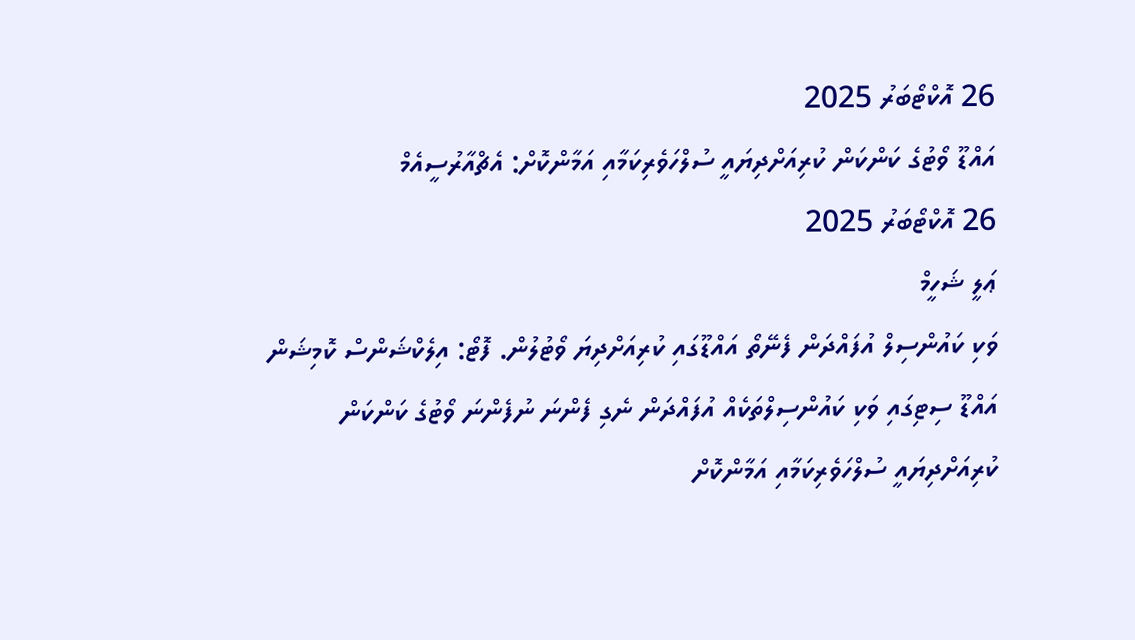26 އޮކްޓޯބަރު 2025
އައްޑޫ ވޯޓުގެ ކަންކަން ކުރިއަށްދިޔައީ ސުލްހަވެރިކަމާއި އަމާންކޮށް: އެޗްއާރުސީއެމް
26 އޮކްޓޯބަރު 2025
ޢަލީ ޝަހީމް
ވަކި ކައުންސިލް އުފައްދަން ފެނޭތޯ އައްޑޫގައި ކުރިއަށްދިޔަ ވޯޓުލުން. ފޮޓޯ: އިލެކްޝަންސް ކޮމިޝަން
އައްޑޫ ސިޓިގައި ވަކި ކައުންސިލްތަކެއް އުފައްދަން ނެގި ފެންނަ ނުފެންނަ ވޯޓުގެ ކަންކަން ކުރިއަށްދިޔައީ ސުލްހަވެރިކަމާއި އަމާންކޮށް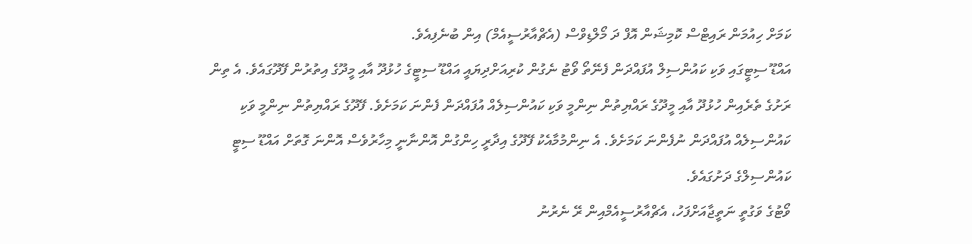ކަމަށް ހިއުމަން ރައިޓްސް ކޮމިޝަން އޮފް ދަ މޯލްޑިވްސް (އެޗްއާރުސީއެމް) އިން ބުނެފިއެވެ.
އައްޑޫ ސިޓީގައި ވަކި ކައުންސިލް އުފައްދަން ފެނޭތޯ ވޯޓު ނެގުން ކުރިއަށްދިޔައީ އައްޑޫ ސިޓީގެ ހުޅުދޫ އާއި މީދޫގެ އިތުރުން ފޭދޫގައެވެ. އެ ތިން ރަށުގެ ތެރެއިން ހުޅުދޫ އާއި މީދޫގެ ރައްޔިތުން ނިންމީ ވަކި ކައުންސިލެއް އުފައްދަން ފެންނަ ކަމަށެވެ. ފޭދޫގެ ރައްޔިތުން ނިންމީ ވަކި ކައުންސިލެއް އުފައްދަން ނުފެންނަ ކަމަށެވެ. އެ ނިންމުމާއެކު ފޭދޫގެ އިދާރީ ހިންގުން އޮންނާނީ މިހާރުވެސް އޮންނަ ގޮތަށް އައްޑޫ ސިޓީ ކައުންސިލްގެ ދަށުގައެވެ.
ވޯޓުގެ ވަގުތީ ނަތީޖާއަށްފަހު، އެޗްއާރުސީއެމްއިން ރޭ ނެރުނު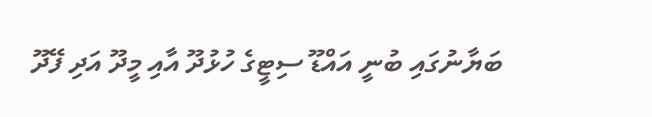ބަޔާނުގައި ބުނީ އައްޑޫ ސިޓީގެ ހުޅުދޫ އާއި މީދޫ އަދި ފޭދޫ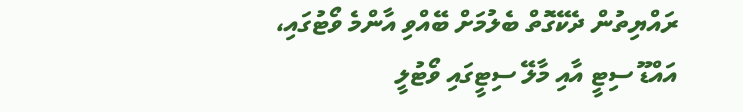ރައްޔިތުން ދެކޭގޮތް ބެލުމަށް ބޭއްވި އާންމެ ވޯޓުގައި، އައްޑޫ ސިޓީ އާއި މާލޭ ސިޓީގައި ވޯޓުލީ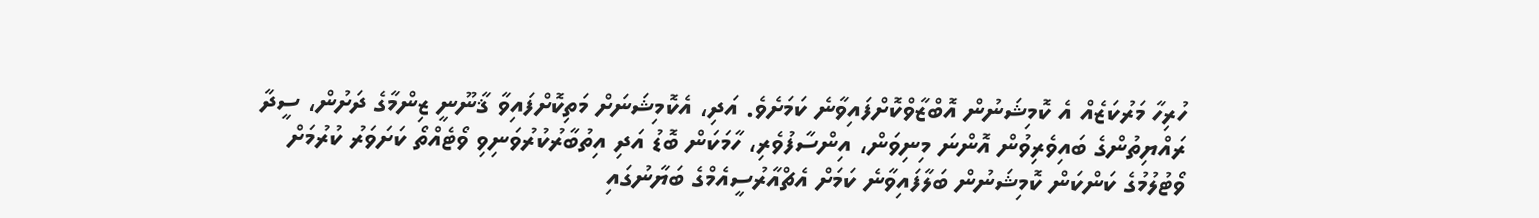ހުރިހާ މަރުކަޒެއް އެ ކޮމިޝަނުން އޮބްޒާވްކޮށްފައިވާނެ ކަމަށެވެ. އަދި، އެކޮމިޝަނަށް މަތިކޮށްފައިވާ ޤާނޫނީ ޒިންމާގެ ދަށުން، ސީދާ ރައްޔިތުންގެ ބައިވެރިވުން އޮންނަ މިނިވަން، އިންސާފުވެރި، ހާމަކަން ބޮޑު އަދި އިތުބާރުކުރުވަނިވި ވޯޓެއްތޯ ކަށަވަރު ކުރުމަށް ވޯޓުލުމުގެ ކަންކަން ކޮމިޝަނުން ބަލާފައިވާނެ ކަމަށް އެޗްއާރުސީއެމްގެ ބަޔާނުގައި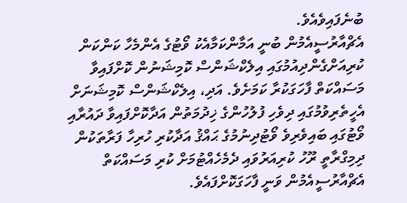ބުނެފައިވެއެވެ.
އެޗްއާރުސީއެމުން ބުނީ އަމާންކަމާއެކު ވޯޓުގެ އެންމެހާ ކަންކަން ކުރިއަށްގެންދިއުމުގައި އިލެކްޝަންސް ކޮމިޝަނުން ކޮށްފައިވާ މަސައްކަތް ފާހަގަކުރާ ކަމަށެވެ. އަދި، އިލެކްޝަންސް ކޮމިޝަނަށް އެހީތެރިވުމުގައި ދިވެހި ފުލުހުންގެ ޚިދުމަތުން އަދާކޮށްފައިވާ ދައުރާއި ވޯޓުގައި ބައިވެރިވެ ވޯޓުދިނުމުގެ ޙައްޤު އަދާކުރި ހުރިހާ ފަރާތަކުން ދިމިގްރާތީ ރޫހު ކުރިއަރުވައި ދެމެހެއްޓުމަށް ކުރި މަސައްކަތް އެޗްއާރުސީއެމުން ވަނީ ފާހަގަކޮށްފައެވެ.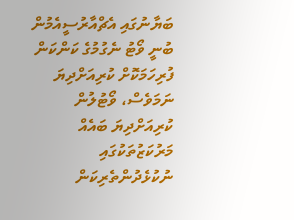ބަޔާނުގައި އެޗްއާރުސީއެމުން ބުނީ ވޯޓު ނެގުމުގެ ކަންކަން ފުރިހަމަކޮށް ކުރިއަށްދިޔަ ނަމަވެސް، ވޯޓުލުން ކުރިއަށްދިޔަ ބައެއް މަރުކަޒުތަކުގައި ނުކުޅެދުންތެރިކަން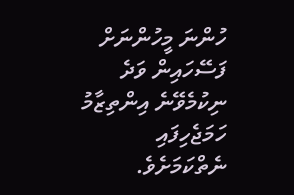ހުންނަ މީހުންނަށް ފަސޭހައިން ވަދެ ނިކުމެވޭނެ އިންތިޒާމު ހަމަޖެހިފައި ނެތްކަމަށެވެ.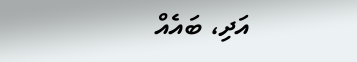އަދި، ބައެއް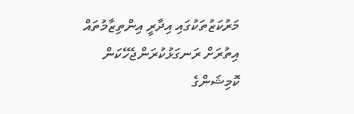މަރުކަޒުތަކުގައި އިދާރީ އިންތިޒާމުތައް އިތުރަށް ރަނގަޅުކުރަންޖެހޭކަން ކޮމިޝަންގެ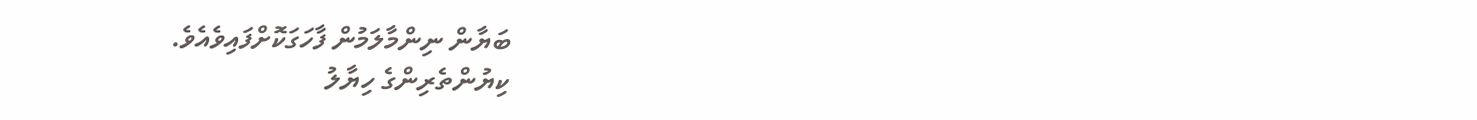ބަޔާން ނިންމާލަމުން ފާހަގަކޮށްފައިވެއެވެ.
ކިޔުންތެރިންގެ ހިޔާލު